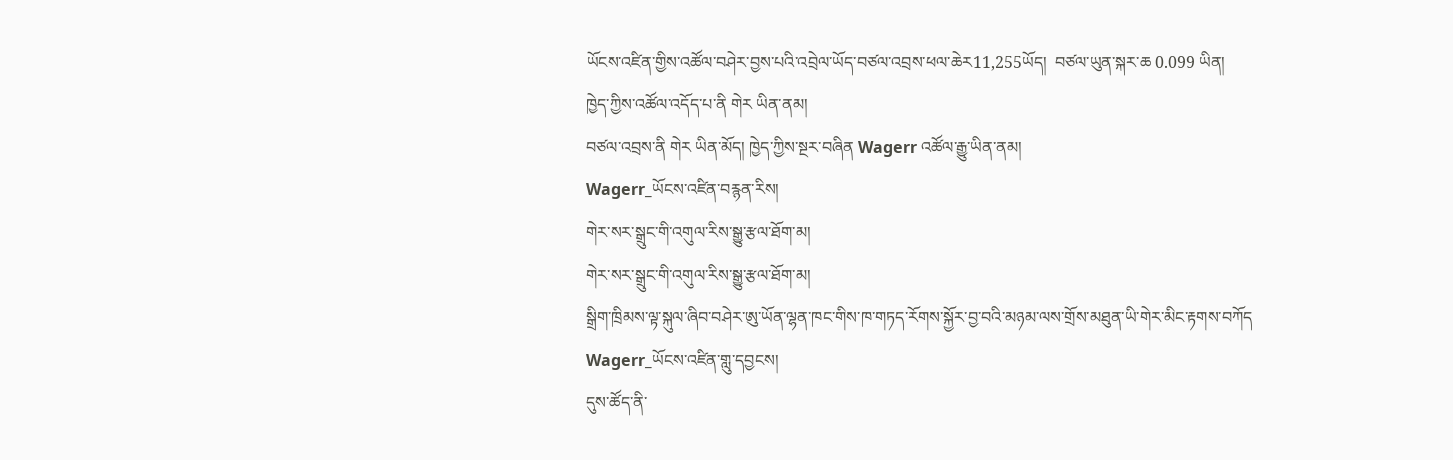ཡོངས་འཛིན་གྱིས་འཚོལ་བཤེར་བྱས་པའི་འབྲེལ་ཡོད་བཙལ་འབྲས་ཕལ་ཆེར11,255ཡོད།  བཙལ་ཡུན་སྐར་ཆ 0.099 ཡིན།
ཁྱེད་ཀྱིས་འཚོལ་འདོད་པ་ནི གེར ཡིན་ནམ།
བཙལ་འབྲས་ནི གེར ཡིན་མོད། ཁྱེད་ཀྱིས་སྔར་བཞིན Wagerr འཚོལ་རྒྱུ་ཡིན་ནམ།
Wagerr_ཡོངས་འཛིན་བརྙན་རིས།
གེར་སར་སྒྲུང་གི་འགུལ་རིས་སྒྱུ་རྩལ་ཐོག་མ།
གེར་སར་སྒྲུང་གི་འགུལ་རིས་སྒྱུ་རྩལ་ཐོག་མ།
སྒྲིག་ཁྲིམས་ལྟ་སྐུལ་ཞིབ་བཤེར་ཨུ་ཡོན་ལྷན་ཁང་གིས་ཁ་གཏད་རོགས་སྐྱོར་བྱ་བའི་མཉམ་ལས་གྲོས་མཐུན་ཡི་གེར་མིང་རྟགས་བཀོད
Wagerr_ཡོངས་འཛིན་གླུ་དབྱངས།
དུས་ཚོད་ནི་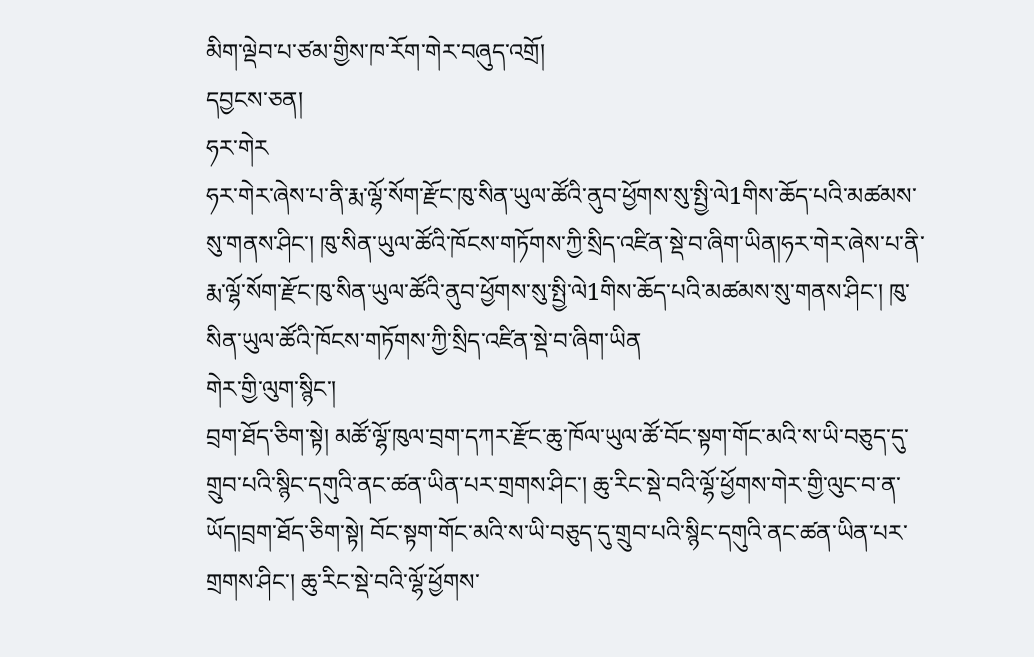མིག་ལྡེབ་པ་ཙམ་གྱིས་ཁ་རོག་གེར་བཞུད་འགྲོ།
དབྱངས་ཅན།
ཧར་གེར
ཧར་གེར་ཞེས་པ་ནི་རྨ་ལྷོ་སོག་རྫོང་ཁུ་སིན་ཡུལ་ཚོའི་ནུབ་ཕྱོགས་སུ་སྤྱི་ལེ1གིས་ཆོད་པའི་མཚམས་སུ་གནས་ཤིང་། ཁུ་སིན་ཡུལ་ཚོའི་ཁོངས་གཏོགས་ཀྱི་སྲིད་འཛིན་སྡེ་བ་ཞིག་ཡིན།ཧར་གེར་ཞེས་པ་ནི་རྨ་ལྷོ་སོག་རྫོང་ཁུ་སིན་ཡུལ་ཚོའི་ནུབ་ཕྱོགས་སུ་སྤྱི་ལེ1གིས་ཆོད་པའི་མཚམས་སུ་གནས་ཤིང་། ཁུ་སིན་ཡུལ་ཚོའི་ཁོངས་གཏོགས་ཀྱི་སྲིད་འཛིན་སྡེ་བ་ཞིག་ཡིན
གེར་གྱི་ལུག་སྙིང་།
བྲག་ཐོད་ཅིག་སྟེ། མཚོ་ལྷོ་ཁུལ་བྲག་དཀར་རྫོང་ཆུ་ཁོལ་ཡུལ་ཚོ་བོང་སྟག་གོང་མའི་ས་ཡི་བཅུད་དུ་གྲུབ་པའི་སྙིང་དགུའི་ནང་ཚན་ཡིན་པར་གྲགས་ཤིང་། ཆུ་རིང་སྡེ་བའི་ལྷོ་ཕྱོགས་གེར་གྱི་ལུང་བ་ན་ཡོད།བྲག་ཐོད་ཅིག་སྟེ། བོང་སྟག་གོང་མའི་ས་ཡི་བཅུད་དུ་གྲུབ་པའི་སྙིང་དགུའི་ནང་ཚན་ཡིན་པར་གྲགས་ཤིང་། ཆུ་རིང་སྡེ་བའི་ལྷོ་ཕྱོགས་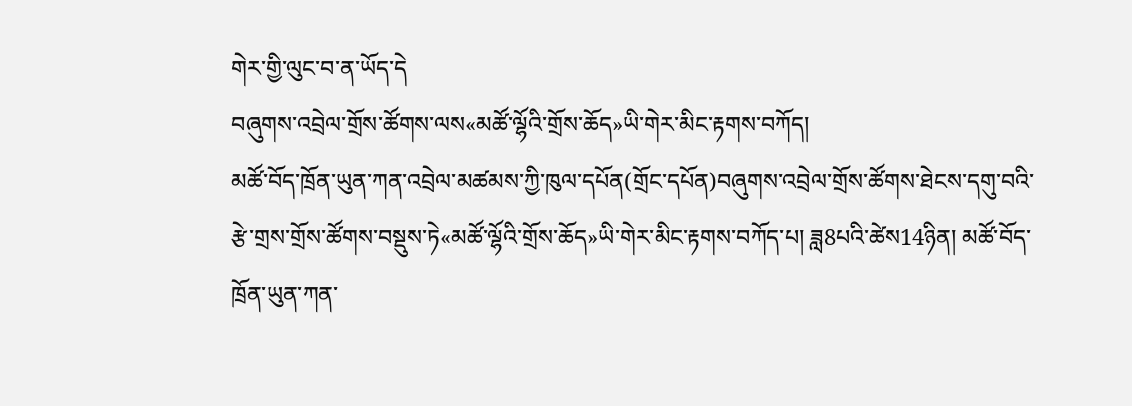གེར་གྱི་ལུང་བ་ན་ཡོད་དེ
བཞུགས་འབྲེལ་གྲོས་ཚོགས་ལས«མཚོ་ལྷོའི་གྲོས་ཆོད»ཡི་གེར་མིང་རྟགས་བཀོད།
མཚོ་བོད་ཁྲོན་ཡུན་ཀན་འབྲེལ་མཚམས་ཀྱི་ཁུལ་དཔོན(གྲོང་དཔོན)བཞུགས་འབྲེལ་གྲོས་ཚོགས་ཐེངས་དགུ་བའི་རྩེ་གྲས་གྲོས་ཚོགས་བསྡུས་ཏེ«མཚོ་ལྷོའི་གྲོས་ཆོད»ཡི་གེར་མིང་རྟགས་བཀོད་པ། ཟླ8པའི་ཚེས14ཉིན། མཚོ་བོད་ཁྲོན་ཡུན་ཀན་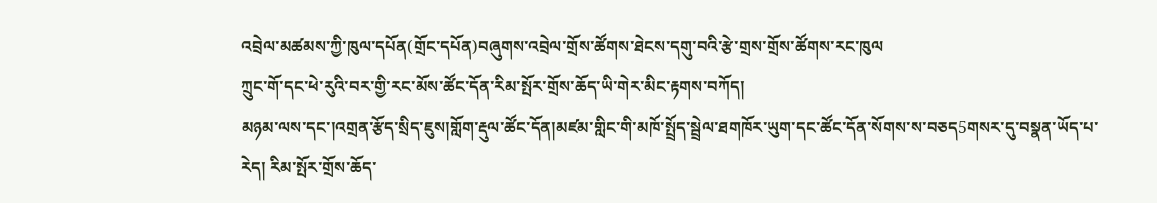འབྲེལ་མཚམས་ཀྱི་ཁུལ་དཔོན(གྲོང་དཔོན)བཞུགས་འབྲེལ་གྲོས་ཚོགས་ཐེངས་དགུ་བའི་རྩེ་གྲས་གྲོས་ཚོགས་རང་ཁུལ
ཀྲུང་གོ་དང་ཕེ་རུའི་བར་གྱི་རང་མོས་ཚོང་དོན་རིམ་སྤོར་གྲོས་ཆོད་ཡི་གེར་མིང་རྟགས་བཀོད།
མཉམ་ལས་དང་།འགྲན་རྩོད་སྲིད་ཇུས།གློག་རྡུལ་ཚོང་དོན།མཛམ་གླིང་གི་མཁོ་སྤྲོད་སྦྲེལ་ཐགཁོར་ཡུག་དང་ཚོང་དོན་སོགས་ས་བཅད5གསར་དུ་བསྣན་ཡོད་པ་རེད། རིམ་སྤོར་གྲོས་ཆོད་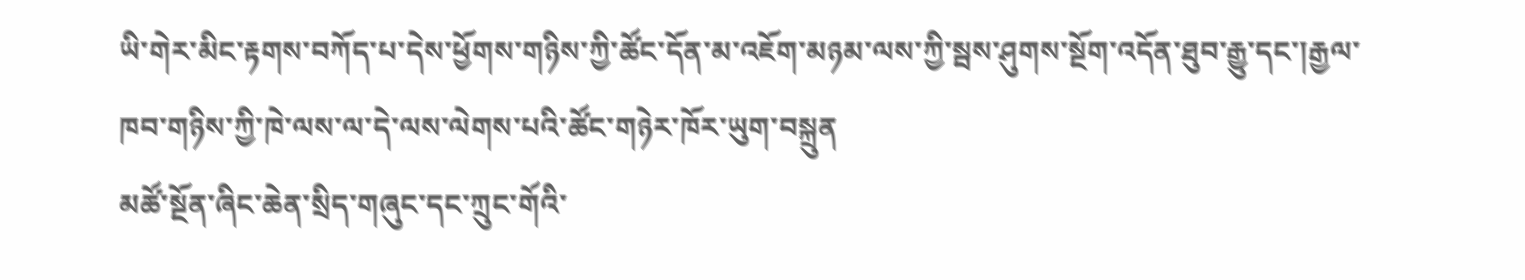ཡི་གེར་མིང་རྟགས་བཀོད་པ་དེས་ཕྱོགས་གཉིས་ཀྱི་ཚོང་དོན་མ་འཇོག་མཉམ་ལས་ཀྱི་སྦས་ཤུགས་སྔོག་འདོན་ཐུབ་རྒྱུ་དང་།རྒྱལ་ཁབ་གཉིས་ཀྱི་ཁེ་ལས་ལ་དེ་ལས་ལེགས་པའི་ཚོང་གཉེར་ཁོར་ཡུག་བསྐྲུན
མཚོ་སྔོན་ཞིང་ཆེན་སྲིད་གཞུང་དང་ཀྲུང་གོའི་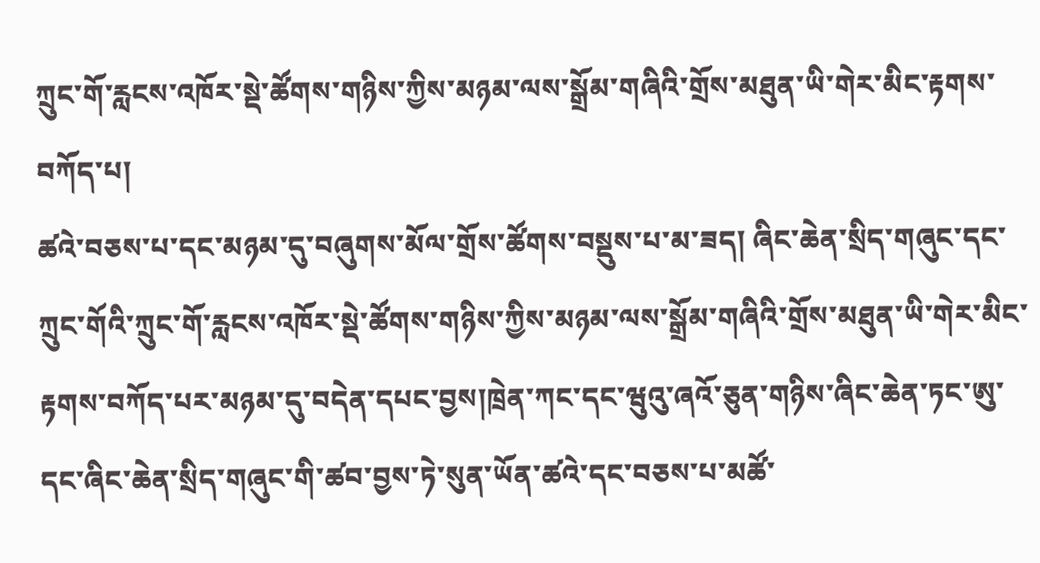ཀྲུང་གོ་རླངས་འཁོར་སྡེ་ཚོགས་གཉིས་ཀྱིས་མཉམ་ལས་སྒྲོམ་གཞིའི་གྲོས་མཐུན་ཡི་གེར་མིང་རྟགས་བཀོད་པ།
ཚའེ་བཅས་པ་དང་མཉམ་དུ་བཞུགས་མོལ་གྲོས་ཚོགས་བསྡུས་པ་མ་ཟད། ཞིང་ཆེན་སྲིད་གཞུང་དང་ཀྲུང་གོའི་ཀྲུང་གོ་རླངས་འཁོར་སྡེ་ཚོགས་གཉིས་ཀྱིས་མཉམ་ལས་སྒྲོམ་གཞིའི་གྲོས་མཐུན་ཡི་གེར་མིང་རྟགས་བཀོད་པར་མཉམ་དུ་བདེན་དཔང་བྱས།ཁྲེན་ཀང་དང་ཝུའུ་ཞའོ་ཅུན་གཉིས་ཞིང་ཆེན་ཏང་ཨུ་དང་ཞིང་ཆེན་སྲིད་གཞུང་གི་ཚབ་བྱས་ཏེ་སུན་ཡོན་ཚའེ་དང་བཅས་པ་མཚོ་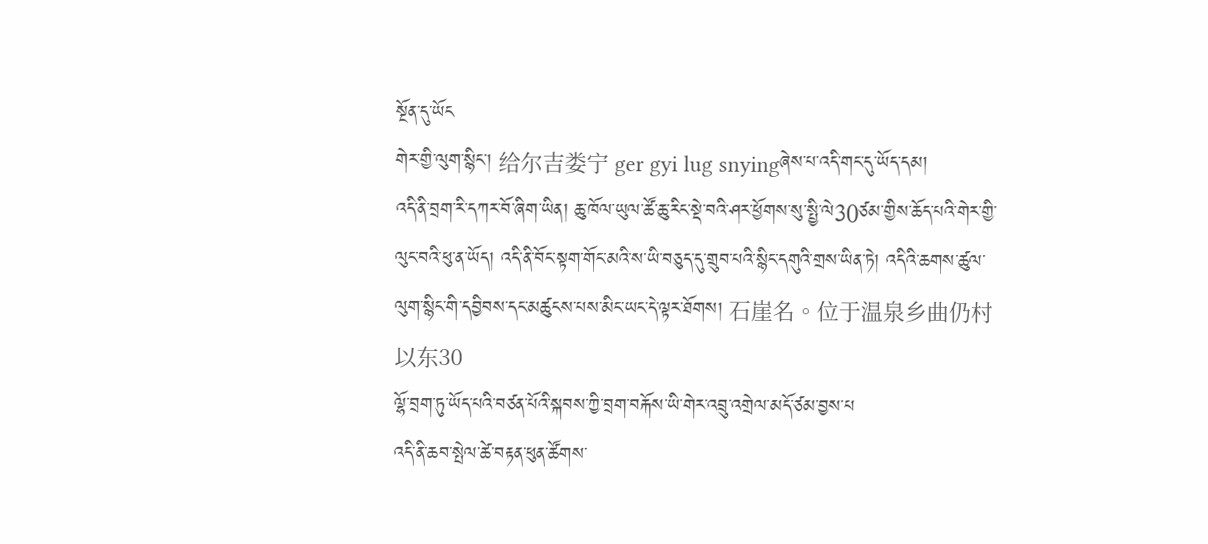སྔོན་དུ་ཡོང
གེར་གྱི་ལུག་སྙིང་། 给尔吉娄宁 ger gyi lug snyingཞེས་པ་འདི་གང་དུ་ཡོད་དམ།
འདི་ནི་བྲག་རི་དཀར་བོ་ཞིག་ཡིན། ཆུ་ཁོལ་ཡུལ་ཚོ་ཆུ་རིང་སྡེ་བའི་ཤར་ཕྱོགས་སུ་སྤྱི་ལེ30ཙམ་གྱིས་ཆོད་པའི་གེར་གྱི་ལུང་བའི་ཕུ་ན་ཡོད། འདི་ནི་བོང་སྟག་གོང་མའི་ས་ཡི་བཅུད་དུ་གྲུབ་པའི་སྙིང་དགུའི་གྲས་ཡིན་ཏེ། འདིའི་ཆགས་ཚུལ་ལུག་སྙིང་གི་དབྱིབས་དང་མཚུངས་པས་མིང་ཡང་དེ་ལྟར་ཐོགས། 石崖名。位于温泉乡曲仍村以东30
ལྷོ་བྲག་ཏུ་ཡོད་པའི་བཙན་པོའི་སྐབས་ཀྱི་བྲག་བརྐོས་ཡི་གེར་འབྲུ་འགྲེལ་མདོ་ཙམ་བྱས་པ
འདི་ནི་ཆབ་སྤེལ་ཚེ་བརྟན་ཕུན་ཚོགས་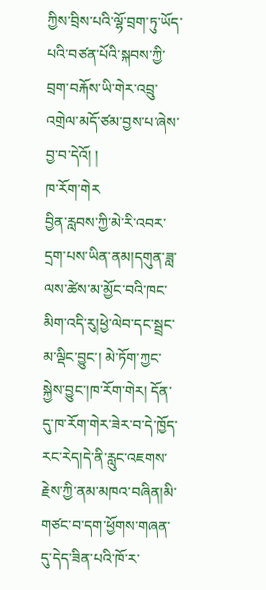ཀྱིས་བྲིས་པའི་ལྷོ་བྲག་ཏུ་ཡོད་པའི་བཙན་པོའི་སྐབས་ཀྱི་བྲག་བརྐོས་ཡི་གེར་འབྲུ་འགྲེལ་མདོ་ཙམ་བྱས་པ་ཞེས་བྱ་བ་དེའོ། །
ཁ་རོག་གེར
བྱིན་རླབས་ཀྱི་མེ་རི་འབར་དྲག་པས་ཡིན་ནམ།དགུན་ཟླ་ལས་ཚེས་མ་མྱོང་བའི་ཁང་མིག་འདི་རུ།ཕྱེ་ལེབ་དང་སྦྲང་མ་ལྡིང་བྱུང་། མེ་ཏོག་ཀྱང་སྐྱེས་བྱུང་།ཁ་རོག་གེར། དོན་དུ་ཁ་རོག་གེར་ཟེར་བ་དེ་ཁྱོད་རང་རེད།དེ་ནི་རླུང་འཇགས་རྗེས་ཀྱི་ནམ་མཁའ་བཞིན།མི་གཙང་བ་དག་ཕྱོགས་གཞན་དུ་དེད་ཟིན་པའི་ཁོ་ར་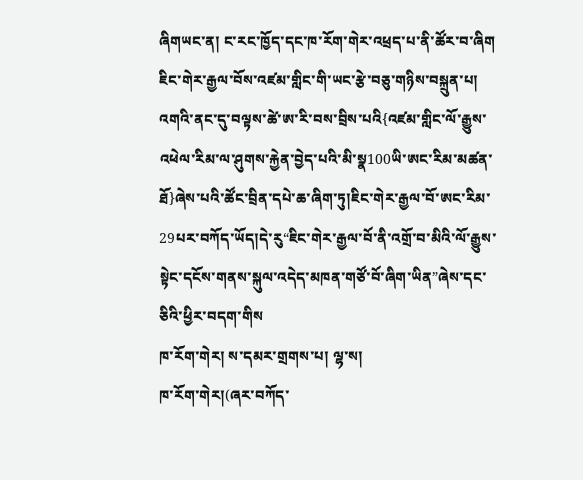ཞིགཡང་ན། ང་རང་ཁྱོད་དང་ཁ་རོག་གེར་འཕྲད་པ་ནི་ཚོར་བ་ཞིག
ཇིང་གེར་རྒྱལ་བོས་འཛམ་གླིང་གི་ཡང་རྩེ་བཅུ་གཉིས་བསྐྲུན་པ།
འགའི་ནང་དུ་བལྟས་ཚེ་ཨ་རི་བས་བྲིས་པའི{འཛམ་གླིང་ལོ་རྒྱུས་འཕེལ་རིམ་ལ་ཤུགས་རྐྱེན་བྱེད་པའི་མི་སྣ100ཡི་ཨང་རིམ་མཚན་ཐོ}ཞེས་པའི་ཚོང་བྲིན་དཔེ་ཆ་ཞིག་ཏུ།ཇིང་གེར་རྒྱལ་བོ་ཨང་རིམ་29པར་བཀོད་ཡོད།དེ་རུ“ཇིང་གེར་རྒྱལ་བོ་ནི་འགྲོ་བ་མིའི་ལོ་རྒྱུས་སྟེང་དངོས་གནས་སྐུལ་འདེད་མཁན་གཙོ་བོ་ཞིག་ཡིན”ཞེས་དང་ཅིའི་ཕྱིར་བདག་གིས
ཁ་རོག་གེར། ས་དམར་གྲགས་པ། ལྷ་ས།
ཁ་རོག་གེར།(ཞར་བཀོད་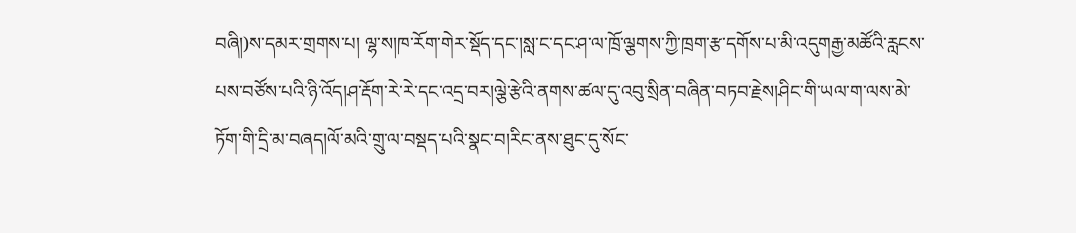བཞི།)ས་དམར་གྲགས་པ། ལྷ་ས།ཁ་རོག་གེར་སྡོད་དང་།སླ་ང་དང་ཤ་ལ་ཁྲོ་ལྕགས་ཀྱི་ཁྲག་རྩ་དགོས་པ་མི་འདུགརྒྱ་མཚོའི་རླངས་པས་བཙོས་པའི་ཉི་འོད།ཤ་རྡོག་རེ་རེ་དང་འདྲ་བར།ལྕེ་རྩེའི་ནགས་ཚལ་དུ་འབུ་སྲིན་བཞིན་བཏབ་རྗེས།ཤིང་གི་ཡལ་ག་ལས་མེ་ཏོག་གི་དྲི་མ་བཞད།ལོ་མའི་གྲུ་ལ་བསྡད་པའི་སྣང་བ།རིང་ནས་ཐུང་དུ་སོང་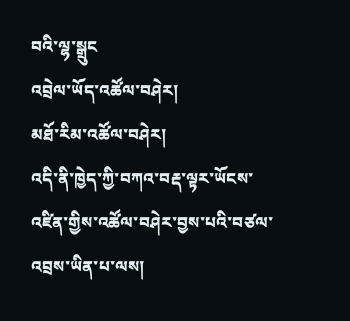བའི་ལྷ་སྒྲུང
འབྲེལ་ཡོད་འཚོལ་བཤེར།
མཐོ་རིམ་འཚོལ་བཤེར།
འདི་ནི་ཁྱེད་ཀྱི་བཀའ་བརྡ་ལྟར་ཡོངས་འཛིན་གྱིས་འཚོལ་བཤེར་བྱས་པའི་བཙལ་འབྲས་ཡིན་པ་ལས།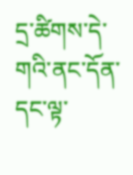དྲ་ཚིགས་དེ་གའི་ནང་དོན་དང་ལྟ་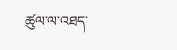ཚུལ་ལ་འཐད་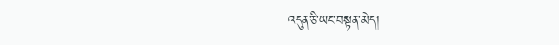འདུན་ཅི་ཡང་བསྟན་མེད།